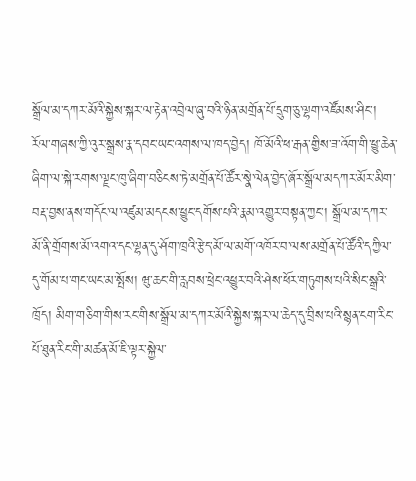སྒྲོལ་མ་དཀར་མོའི་སྐྱེས་སྐར་ལ་རྟེན་འབྲེལ་ཞུ་བའི་ཉིན་མགྲོན་པོ་དྲུག་ཅུ་ལྷག་འཛོམས་ཤིང་། རོལ་གཞས་ཀྱི་འུར་སྒྲས་རྣ་དབང་ཡང་འགས་ལ་ཁད་བྱེད། ཁོ་མོའི་ཕ་རྒན་གྱིས་ཟ་འོག་གི་ཕྱུ་ཆེན་ཞིག་ལ་སྐེ་རགས་ལྗང་ཁུ་ཞིག་བཅིངས་ཏེ་མགྲོན་པོ་ཚོར་སྣེ་ལེན་བྱེད་ཞོར་སྒྲོལ་མདཀར་མོར་མིག་བརྡ་བྱས་ནས་གདོང་ལ་འཛུམ་མདངས་ཕྱུང་དགོས་པའི་རྣམ་འགྱུར་བསྟན་ཀྱང་། སྒྲོལ་མ་དཀར་མོ་ནི་གྲོགས་མོ་འགའ་དང་ལྷན་དུ་ཤོག་ཁྲའི་རྩེད་མོ་ལ་མགོ་འཁོར་བ་ལས་མགྲོན་པོ་ཚོའི་དཀྱིལ་དུ་གོམ་པ་གང་ཡང་མ་སྤོས། ཝུ་ཆང་གི་རླབས་ཕྲེང་འཕྱུར་བའི་ཤེས་ཕོར་གཏུགས་པའི་སིང་སྒྲའི་ཁྲོད། མིག་གཅིག་གིས་རང་གིས་སྒྲོལ་མ་དཀར་མོའི་སྐྱེས་སྐར་ལ་ཆེད་དུ་བྲིས་པའི་སྙན་ངག་རིང་པོ་ཐུན་རིང་གི་མཚན་མོ་ཇི་ལྟར་སྐྱེལ་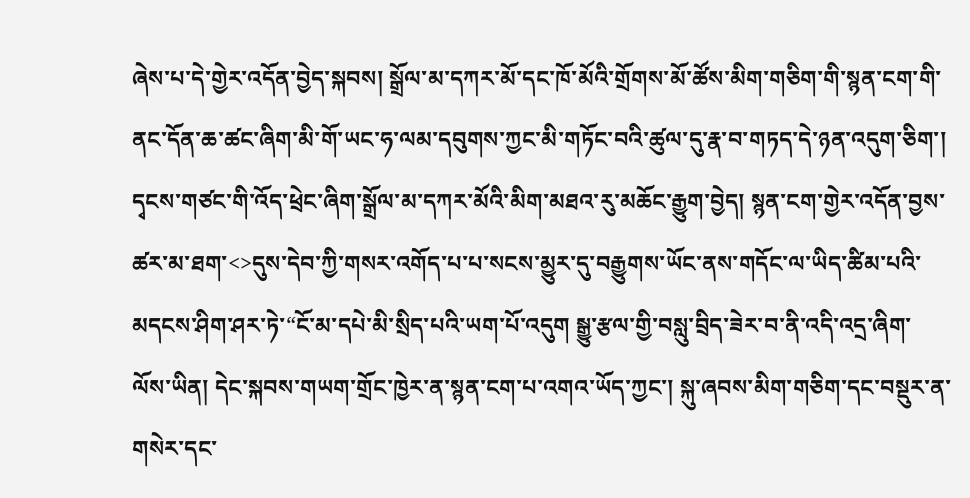ཞེས་པ་དེ་གྱེར་འདོན་བྱེད་སྐབས། སྒྲོལ་མ་དཀར་མོ་དང་ཁོ་མོའི་གྲོགས་མོ་ཚོས་མིག་གཅིག་གི་སྙན་ངག་གི་ནང་དོན་ཆ་ཚང་ཞིག་མི་གོ་ཡང་ཧ་ལམ་དབུགས་ཀྱང་མི་གཏོང་བའི་ཚུལ་དུ་རྣ་བ་གཏད་དེ་ཉན་འདུག་ཅིག་། དྭངས་གཙང་གི་འོད་ཕྲེང་ཞིག་སྒྲོལ་མ་དཀར་མོའི་མིག་མཐའ་རུ་མཆོང་རྒྱུག་བྱེད། སྙན་ངག་གྱེར་འདོན་བྱས་ཚར་མ་ཐག་<>དུས་དེབ་ཀྱི་གསར་འགོད་པ་པ་སངས་མྱུར་དུ་བརྒྱུགས་ཡོང་ནས་གདོང་ལ་ཡིད་ཚིམ་པའི་མདངས་ཤིག་ཤར་ཏེ་“ངོ་མ་དཔེ་མི་སྲིད་པའི་ཡག་པོ་འདུག སྒྱུ་རྩལ་གྱི་བསླུ་བྲིད་ཟེར་བ་ནི་འདི་འདྲ་ཞིག་ལོས་ཡིན། དེང་སྐབས་གཡག་གྲོང་ཁྱེར་ན་སྙན་ངག་པ་འགའ་ཡོད་ཀྱང་། སྐུ་ཞབས་མིག་གཅིག་དང་བསྡུར་ན་གསེར་དང་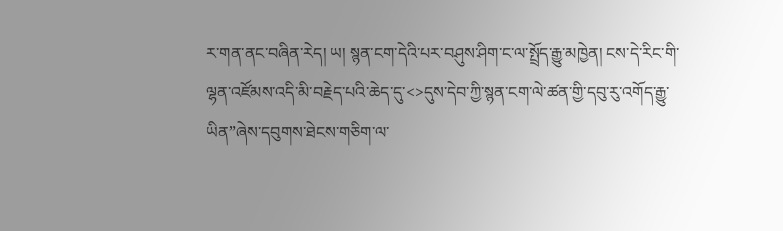ར་གན་ནང་བཞིན་རེད། ཡ། སྙན་ངག་དེའི་པར་བཤུས་ཤིག་ང་ལ་སྤྲོད་རྒྱུ་མཁྱེན། ངས་དེ་རིང་གི་ལྷན་འཛོམས་འདི་མི་བརྗེད་པའི་ཆེད་དུ་<>དུས་དེབ་ཀྱི་སྙན་ངག་ལེ་ཚན་གྱི་དབུ་རུ་འགོད་རྒྱུ་ཡིན”ཞེས་དབུགས་ཐེངས་གཅིག་ལ་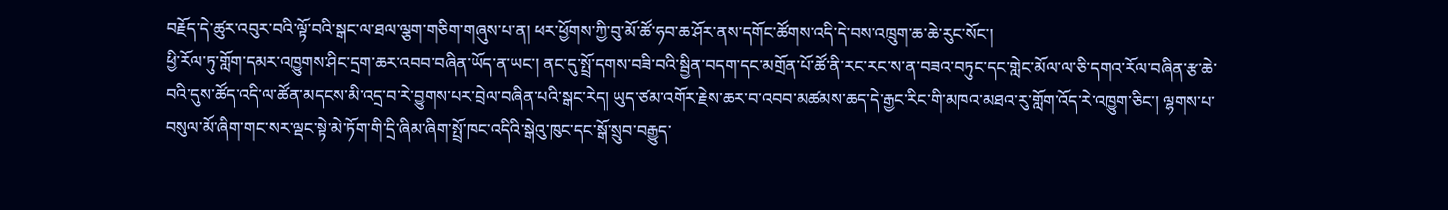བརྗོད་དེ་ཚུར་འབུར་བའི་ལྟོ་བའི་སྒང་ལ་ཐལ་ལྕག་གཅིག་གཞུས་པ་ན། ཕར་ཕྱོགས་ཀྱི་བུ་མོ་ཚོ་ཧབ་ཆ་ཤོར་ནས་དགོང་ཚོགས་འདི་དེ་བས་འཁྲུག་ཆ་ཆེ་རུང་སོང་།
ཕྱི་རོལ་ཏུ་གློག་དམར་འཁྱུགས་ཤིང་དྲག་ཆར་འབབ་བཞིན་ཡོད་ན་ཡང་། ནང་དུ་སྤྲོ་དགས་བཟི་བའི་སྦྱིན་བདག་དང་མགྲོན་པོ་ཚོ་ནི་རང་རང་ས་ན་བཟའ་བཏུང་དང་གླེང་མོལ་ལ་ཅི་དགའ་རོལ་བཞིན་རྩ་ཆེ་བའི་དུས་ཚོད་འདི་ལ་ཚོན་མདངས་མི་འདྲ་བ་རེ་བྱུགས་པར་བྲེལ་བཞིན་པའི་སྒང་རེད། ཡུད་ཙམ་འགོར་རྗེས་ཆར་བ་འབབ་མཚམས་ཆད་དེ་རྒྱང་རིང་གི་མཁའ་མཐའ་རུ་གློག་འོད་རེ་འཁྱུག་ཅིང་། ལྷགས་པ་བསུལ་མོ་ཞིག་གང་སར་ལྡང་སྟེ་མེ་ཏོག་གི་དྲི་ཞིམ་ཞིག་སྤྲོ་ཁང་འདིའི་སྒེའུ་ཁུང་དང་སྒོ་སྲུབ་བརྒྱུད་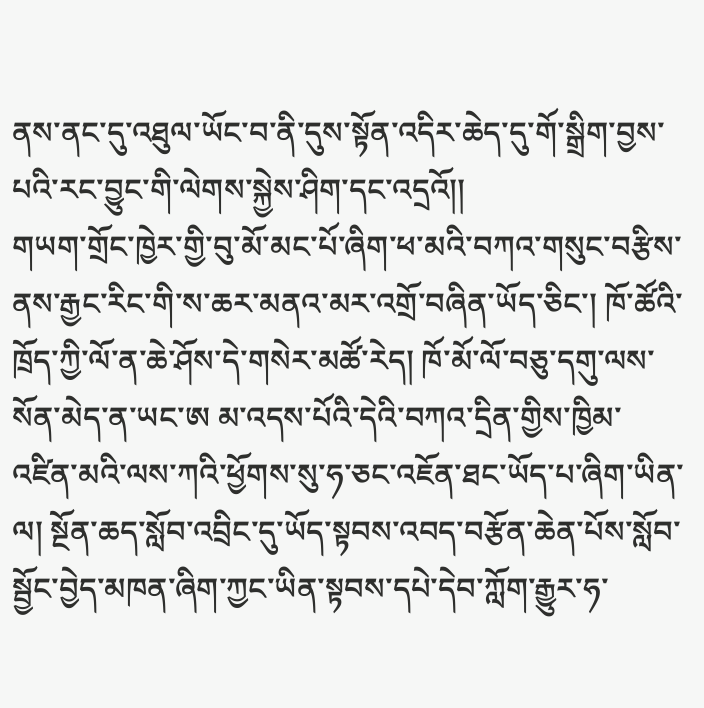ནས་ནང་དུ་འཐུལ་ཡོང་བ་ནི་དུས་སྟོན་འདིར་ཆེད་དུ་གོ་སྒྲིག་བྱས་པའི་རང་བྱུང་གི་ལེགས་སྐྱེས་ཤིག་དང་འདྲའོ།།
གཡག་གྲོང་ཁྱེར་གྱི་བུ་མོ་མང་པོ་ཞིག་ཕ་མའི་བཀའ་གསུང་བརྩིས་ནས་རྒྱང་རིང་གི་ས་ཆར་མནའ་མར་འགྲོ་བཞིན་ཡོད་ཅིང་། ཁོ་ཚོའི་ཁྲོད་ཀྱི་ལོ་ན་ཆེ་ཤོས་དེ་གསེར་མཚོ་རེད། ཁོ་མོ་ལོ་བཅུ་དགུ་ལས་སོན་མེད་ན་ཡང་ཨ མ་འདས་པོའི་དེའི་བཀའ་དྲིན་གྱིས་ཁྱིམ་འཛིན་མའི་ལས་ཀའི་ཕྱོགས་སུ་ཧ་ཅང་འཇོན་ཐང་ཡོད་པ་ཞིག་ཡིན་ལ། སྔོན་ཆད་སློབ་འབྲིང་དུ་ཡོད་སྟབས་འབད་བརྩོན་ཆེན་པོས་སློབ་སྦྱོང་བྱེད་མཁན་ཞིག་ཀྱང་ཡིན་སྟབས་དཔེ་དེབ་ཀློག་རྒྱུར་ཧ་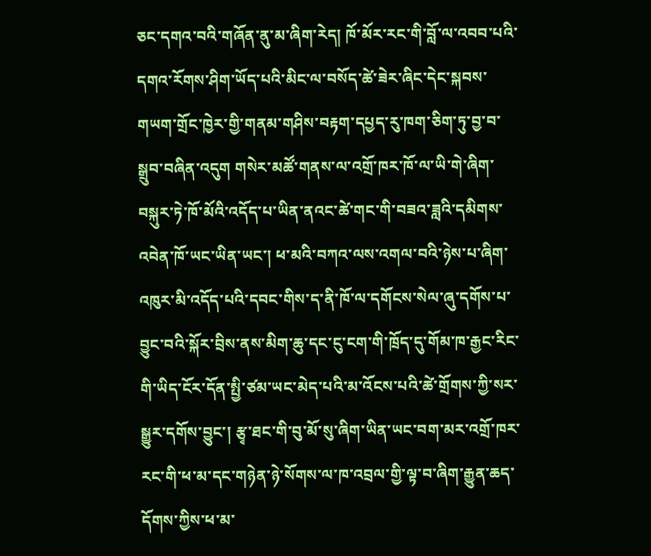ཅང་དགའ་བའི་གཞོན་ནུ་མ་ཞིག་རེད། ཁོ་མོར་རང་གི་བློ་ལ་འབབ་པའི་དགའ་རོགས་ཤིག་ཡོད་པའི་མིང་ལ་བསོད་ཚེ་ཟེར་ཞིང་དེང་སྐབས་གཡག་གྲོང་ཁྱེར་གྱི་གནམ་གཤིས་བརྟག་དཔྱད་རུ་ཁག་ཅིག་ཏུ་བྱ་བ་སྒྲུབ་བཞིན་འདུག གསེར་མཚོ་གནས་ལ་འགྲོ་ཁར་ཁོ་ལ་ཡི་གེ་ཞིག་བསྐུར་ཏེ་ཁོ་མོའི་འདོད་པ་ཡིན་ནའང་ཚེ་གང་གི་བཟའ་ཟླའི་དམིགས་འབེན་ཁོ་ཡང་ཡིན་ཡང་། ཕ་མའི་བཀའ་ལས་འགལ་བའི་ཉེས་པ་ཞིག་འཁུར་མི་འདོད་པའི་དབང་གིས་ད་ནི་ཁོ་ལ་དགོངས་སེལ་ཞུ་དགོས་པ་བྱུང་བའི་སྐོར་བྲིས་ནས་མིག་ཆུ་དང་ངུ་ངག་གི་ཁྲོད་དུ་གོམ་ཁ་རྒྱང་རིང་གི་ཡིད་ངོར་དོན་སྤྱི་ཙམ་ཡང་མེད་པའི་མ་འོངས་པའི་ཚེ་གྲོགས་ཀྱི་སར་སྒྱུར་དགོས་བྱུང་། རྩྭ་ཐང་གི་བུ་མོ་སུ་ཞིག་ཡིན་ཡང་བག་མར་འགྲོ་ཁར་རང་གི་ཕ་མ་དང་གཉེན་ཉེ་སོགས་ལ་ཁ་འབྲལ་གྱི་ལྟ་བ་ཞིག་རྒྱུན་ཆད་དོགས་ཀྱིས་ཕ་མ་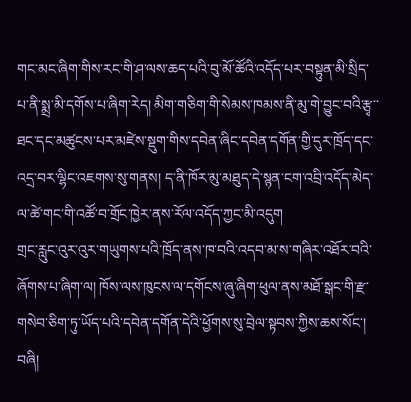གང་མང་ཞིག་གིས་རང་གི་ཤ་ལས་ཆད་པའི་བུ་མོ་ཚོའི་འདོད་པར་བསྟུན་མི་སྲིད་པ་ནི་སྨྲ་མི་དགོས་པ་ཞིག་རེད། མིག་གཅིག་གི་སེམས་ཁམས་ནི་མུ་གེ་བྱུང་བའི་རྩྭ་་ཐང་དང་མཚུངས་པར་མཛེས་སྡུག་གིས་དབེན་ཞིང་དབེན་དགོན་གྱི་དུར་ཁྲོད་དང་འདྲ་བར་ལྷིང་འཇགས་སུ་གནས། ད་ནི་ཁོར་མུ་མཐུད་དེ་སྙན་ངག་འབྲི་འདོད་མེད་ལ་ཚེ་གང་གི་འཚོ་བ་གྲོང་ཁྱེར་ནས་རོལ་འདོད་ཀྱང་མི་འདུག
གྲང་རླུང་འུར་འུར་གཡུགས་པའི་ཁྲོད་ནས་ཁ་བའི་འདབ་མ་ས་གཞིར་འཐོར་བའི་ཞོགས་པ་ཞིག་ལ། ཁོས་ལས་ཁུངས་ལ་དགོངས་ཞུ་ཞིག་ཕུལ་ནས་མཐོ་སྒང་གི་རྫ་གསེབ་ཅིག་ཏུ་ཡོད་པའི་དབེན་དགོན་དེའི་ཕྱོགས་སུ་བྲེལ་སྟབས་ཀྱིས་ཆས་སོང་།
བཞི།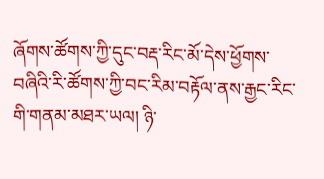ཞོགས་ཚོགས་ཀྱི་དུང་བརྡ་རིང་མོ་དེས་ཕྱོགས་བཞིའི་རི་ཚོགས་ཀྱི་བང་རིམ་བརྟོལ་ནས་རྒྱང་རིང་གི་གནམ་མཐར་ཡལ། ཉི་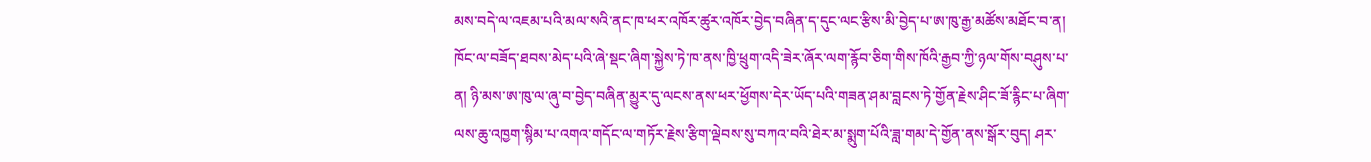མས་བདེ་ལ་འཇམ་པའི་མལ་སའི་ནང་ཁ་ཕར་འཁོར་ཚུར་འཁོར་བྱེད་བཞིན་ད་དུང་ལང་རྩིས་མི་བྱེད་པ་ཨ་ཁུ་རྒྱ་མཚོས་མཐོང་བ་ན། ཁོང་ལ་བཟོད་ཐབས་མེད་པའི་ཞེ་སྡང་ཞིག་སྐྱེས་ཏེ་ཁ་ནས་ཁྱི་ཕྲུག་འདི་ཟེར་ཞོར་ལག་རྙོབ་ཅིག་གིས་ཁོའི་རྒྱབ་ཀྱི་ཉལ་གོས་བཤུས་པ་ན། ཉི་མས་ཨ་ཁུ་ལ་ཞུ་བ་བྱེད་བཞིན་མྱུར་དུ་ལངས་ནས་ཕར་ཕྱོགས་དེར་ཡོད་པའི་གཟན་ཤམ་བླངས་ཏེ་གྱོན་རྗེས་ཤིང་ཟོ་རྙིང་པ་ཞིག་ལས་ཆུ་འཁྱག་སྙིམ་པ་འགའ་གདོང་ལ་གཏོར་རྗེས་རྩིག་ལྡེབས་སུ་བཀའ་བའི་ཐེར་མ་སྨུག་པོའི་ཟླ་གམ་དེ་གྱོན་ནས་སྒོར་བུད། ཤར་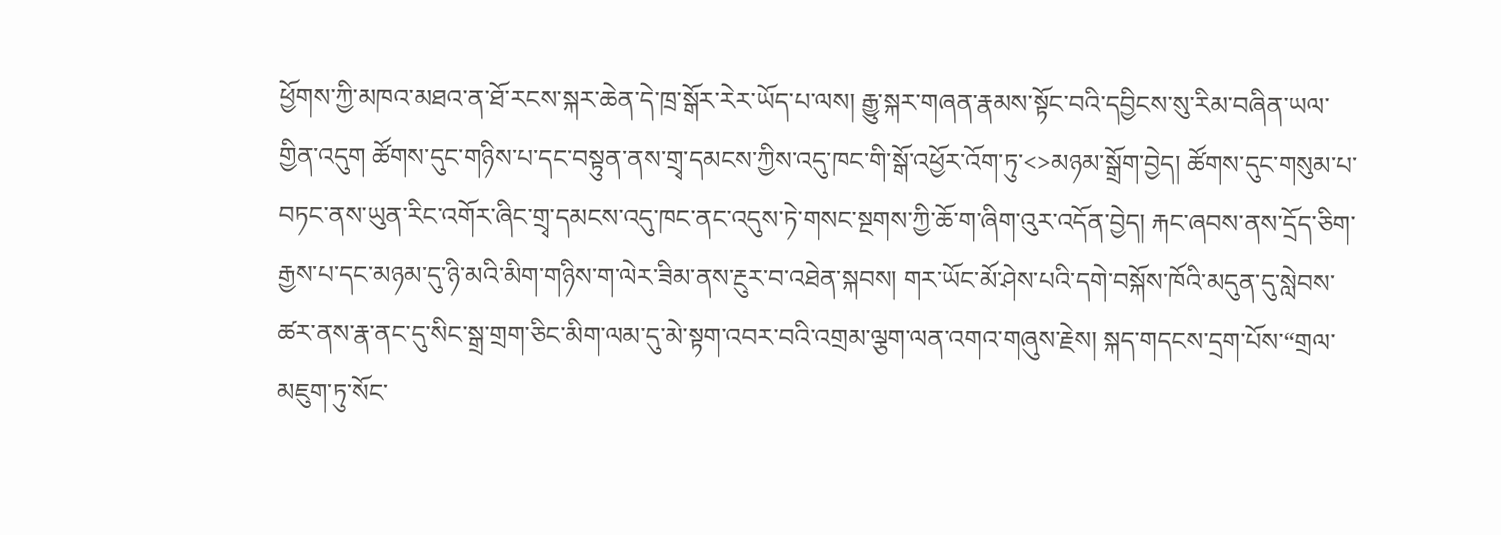ཕྱོགས་ཀྱི་མཁའ་མཐའ་ན་ཐོ་རངས་སྐར་ཆེན་དེ་ཁྲ་སྒོར་རེར་ཡོད་པ་ལས། རྒྱུ་སྐར་གཞན་རྣམས་སྟོང་བའི་དབྱིངས་སུ་རིམ་བཞིན་ཡལ་གྱིན་འདུག ཚོགས་དུང་གཉིས་པ་དང་བསྟུན་ནས་གྲྭ་དམངས་ཀྱིས་འདུ་ཁང་གི་སྒོ་འཕྱོར་འོག་ཏུ་<>མཉམ་སྒྲོག་བྱེད། ཚོགས་དུང་གསུམ་པ་བཏང་ནས་ཡུན་རིང་འགོར་ཞིང་གྲྭ་དམངས་འདུ་ཁང་ནང་འདུས་ཏེ་གསང་སྔགས་ཀྱི་ཆོ་ག་ཞིག་འུར་འདོན་བྱེད། རྐང་ཞབས་ནས་དྲོད་ཅིག་རྒྱས་པ་དང་མཉམ་དུ་ཉི་མའི་མིག་གཉིས་ག་ལེར་ཟིམ་ནས་རྔུར་བ་འཐེན་སྐབས། གར་ཡོང་མོ་ཤེས་པའི་དགེ་བསྐོས་ཁོའི་མདུན་དུ་སླེབས་ཚར་ནས་རྣ་ནང་དུ་སིང་སྒྲ་གྲག་ཅིང་མིག་ལམ་དུ་མེ་སྟག་འབར་བའི་འགྲམ་ལྕག་ལན་འགའ་གཞུས་རྗེས། སྐད་གདངས་དྲག་པོས་“གྲལ་མཇུག་ཏུ་སོང་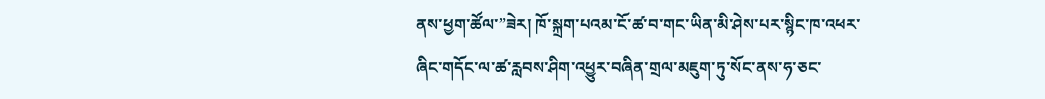ནས་ཕྱག་ཚོལ་”ཟེར། ཁོ་སྐྲག་པའམ་ངོ་ཚ་བ་གང་ཡིན་མི་ཤེས་པར་སྙིང་ཁ་འཕར་ཞིང་གདོང་ལ་ཚ་རླབས་ཤིག་འཕྱུར་བཞིན་གྲལ་མཇུག་ཏུ་སོང་ནས་ཧ་ཅང་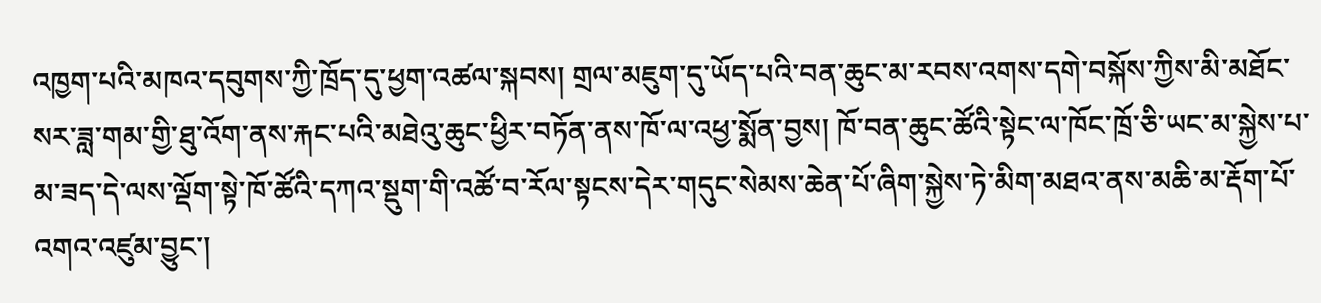འཁྱག་པའི་མཁའ་དབུགས་ཀྱི་ཁྲོད་དུ་ཕྱག་འཚལ་སྐབས། གྲལ་མཇུག་དུ་ཡོད་པའི་བན་ཆུང་མ་རབས་འགས་དགེ་བསྐོས་ཀྱིས་མི་མཐོང་སར་ཟླ་གམ་གྱི་ཐུ་འོག་ནས་རྐང་པའི་མཐེའུ་ཆུང་ཕྱིར་བཏོན་ནས་ཁོ་ལ་འཕྱ་སྨོན་བྱས། ཁོ་བན་ཆུང་ཚོའི་སྟེང་ལ་ཁོང་ཁྲོ་ཅི་ཡང་མ་སྐྱེས་པ་མ་ཟད་དེ་ལས་ལྡོག་སྟེ་ཁོ་ཚོའི་དཀའ་སྡུག་གི་འཚོ་བ་རོལ་སྟངས་དེར་གདུང་སེམས་ཆེན་པོ་ཞིག་སྐྱེས་ཏེ་མིག་མཐའ་ནས་མཆི་མ་རྡོག་པོ་འགའ་འཛུམ་བྱུང་།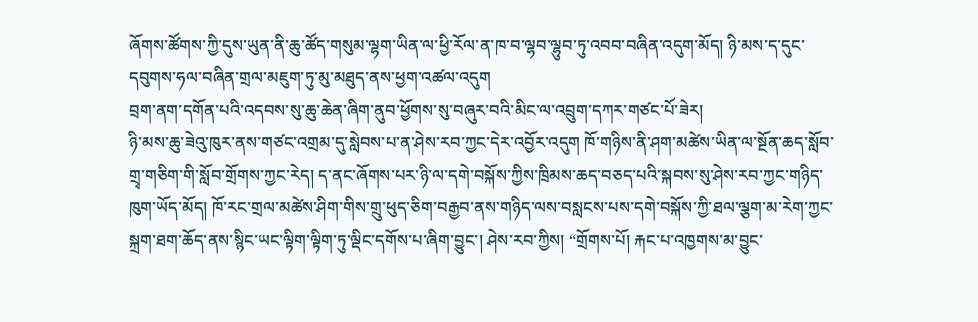ཞོགས་ཚོགས་ཀྱི་དུས་ཡུན་ནི་ཆུ་ཚོད་གསུམ་ལྷག་ཡིན་ལ་ཕྱི་རོལ་ན་ཁ་བ་ལྷབ་ལྷུབ་ཏུ་འབབ་བཞིན་འདུག་མོད། ཉི་མས་ད་དུང་དབུགས་ཧལ་བཞིན་གྲལ་མཇུག་ཏུ་མུ་མཐུད་ནས་ཕྱག་འཚལ་འདུག
བྲག་ནག་དགོན་པའི་འདབས་སུ་ཆུ་ཆེན་ཞིག་ནུབ་ཕྱོགས་སུ་བཞུར་བའི་མིང་ལ་འབྲུག་དཀར་གཙང་པོ་ཟེར།
ཉི་མས་ཆུ་ཟེའུ་ཁུར་ནས་གཙང་འགྲམ་དུ་སླེབས་པ་ན་ཤེས་རབ་ཀྱང་དེར་འབྱོར་འདུག ཁོ་གཉིས་ནི་ཤག་མཚེས་ཡིན་ལ་སྔོན་ཆད་སློབ་གྲྭ་གཅིག་གི་སློབ་གྲོགས་ཀྱང་རེད། ད་ནང་ཞོགས་པར་ཉི་ལ་དགེ་བསྐོས་ཀྱིས་ཁྲིམས་ཆད་བཅད་པའི་སྐབས་སུ་ཤེས་རབ་ཀྱང་གཉིད་ཁུག་ཡོད་མོད། ཁོ་རང་གྲལ་མཚེས་ཤིག་གིས་གྲུ་ཕུད་ཅིག་བརྒྱབ་ནས་གཉིད་ལས་བསླངས་པས་དགེ་བསྐོས་ཀྱི་ཐལ་ལྕག་མ་རེག་ཀྱང་སྐྲག་ཐག་ཆོད་ནས་སྙིང་ཡང་ལྟིག་ལྟིག་ཏུ་ལྡིང་དགོས་པ་ཞིག་བྱུང་། ཤེས་རབ་ཀྱིས། “གྲོགས་པོ། རྐང་པ་འཁྱགས་མ་བྱུང་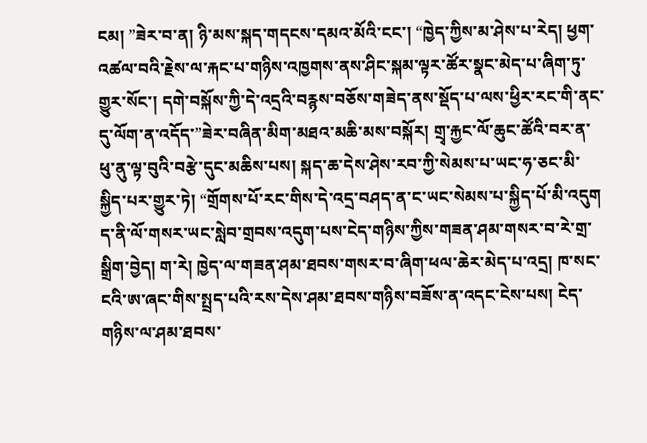ངམ། ”ཟེར་བ་ན། ཉི་མས་སྐད་གདངས་དམའ་མོའི་ངང་། “ཁྱེད་ཀྱིས་མ་ཤེས་པ་རེད། ཕྱག་འཚལ་བའི་རྗེས་ལ་རྐང་པ་གཉིས་འཁྱགས་ནས་ཤིང་སྐམ་ལྟར་ཚོར་སྣང་མེད་པ་ཞིག་ཏུ་གྱུར་སོང་། དགེ་བསྐོས་ཀྱི་དེ་འདྲའི་བརྙས་བཅོས་གཟེད་ནས་སྡོད་པ་ལས་ཕྱིར་རང་གི་ནང་དུ་ལོག་ན་འདོད་”ཟེར་བཞིན་མིག་མཐའ་མཆི་མས་བསྐོར། གྲྭ་རྐྱང་ལོ་ཆུང་ཚོའི་བར་ན་ཕུ་ནུ་ལྟ་བུའི་བརྩེ་དུང་མཆིས་པས། སྐད་ཆ་དེས་ཤེས་རབ་ཀྱི་སེམས་པ་ཡང་ཧ་ཅང་མི་སྐྱིད་པར་གྱུར་ཏེ། “གྲོགས་པོ་རང་གིས་དེ་འདྲ་བཤད་ན་ང་ཡང་སེམས་པ་སྐྱིད་པོ་མི་འདུག ད་ནི་ལོ་གསར་ཡང་སླེབ་གྲབས་འདུག་པས་ངེད་གཉིས་ཀྱིས་གཟན་ཤམ་གསར་བ་རེ་གྲ་སྒྲིག་བྱེད། ག་རེ། ཁྱེད་ལ་གཟན་ཤམ་ཐབས་གསར་བ་ཞིག་ཕལ་ཆེར་མེད་པ་འདྲ། ཁ་སང་ངའི་ཨ་ཞང་གིས་སྤྲད་པའི་རས་དེས་ཤམ་ཐབས་གཉིས་བཟོས་ན་འདང་ངེས་པས། ངེད་གཉིས་ལ་ཤམ་ཐབས་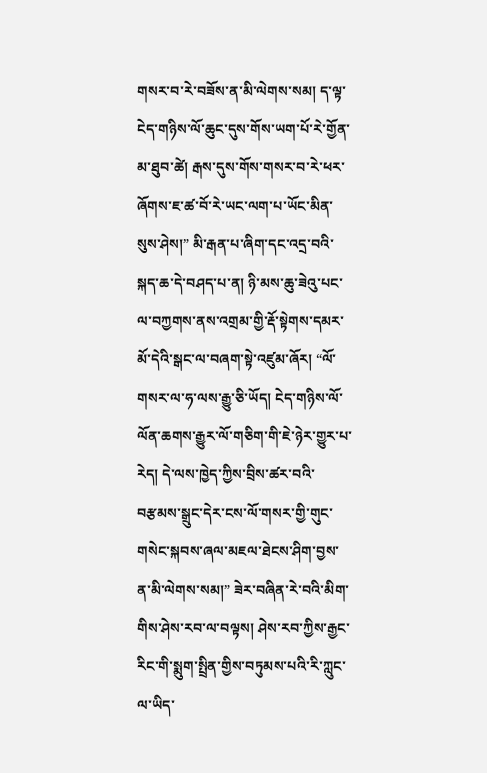གསར་བ་རེ་བཟོས་ན་མི་ལེགས་སམ། ད་ལྟ་ངེད་གཉིས་ལོ་ཆུང་དུས་གོས་ཡག་པོ་རེ་གྱོན་མ་ཐུབ་ཚེ། རྒས་དུས་གོས་གསར་བ་རེ་ཕར་ཞོགས་ཇ་ཚ་བོ་རེ་ཡང་ལག་པ་ཡོང་མིན་སུས་ཤེས།” མི་རྒན་པ་ཞིག་དང་འདྲ་བའི་སྐད་ཆ་དེ་བཤད་པ་ན། ཉི་མས་ཆུ་ཟེའུ་པང་ལ་བཀྱགས་ནས་འགྲམ་གྱི་རྡོ་སྟེགས་དམར་མོ་དེའི་སྒང་ལ་བཞག་སྟེ་འཛུམ་ཞོར། “ལོ་གསར་ལ་ཧ་ལས་རྒྱུ་ཅི་ཡོད། ངེད་གཉིས་ལོ་ལོན་ཆགས་རྒྱུར་ལོ་གཅིག་གི་ཇེ་ཉེར་གྱུར་པ་རེད། དེ་ལས་ཁྱེད་ཀྱིས་བྲིས་ཚར་བའི་བརྩམས་སྒྲུང་དེར་ངས་ལོ་གསར་གྱི་གུང་གསེང་སྐབས་ཞལ་མཇལ་ཐེངས་ཤིག་བྱས་ན་མི་ལེགས་སམ།” ཟེར་བཞིན་རེ་བའི་མིག་གིས་ཤེས་རབ་ལ་བལྟས། ཤེས་རབ་ཀྱིས་རྒྱང་རིང་གི་སྨུག་སྤྲིན་གྱིས་བཏུམས་པའི་རི་ཀླུང་ལ་ཡིད་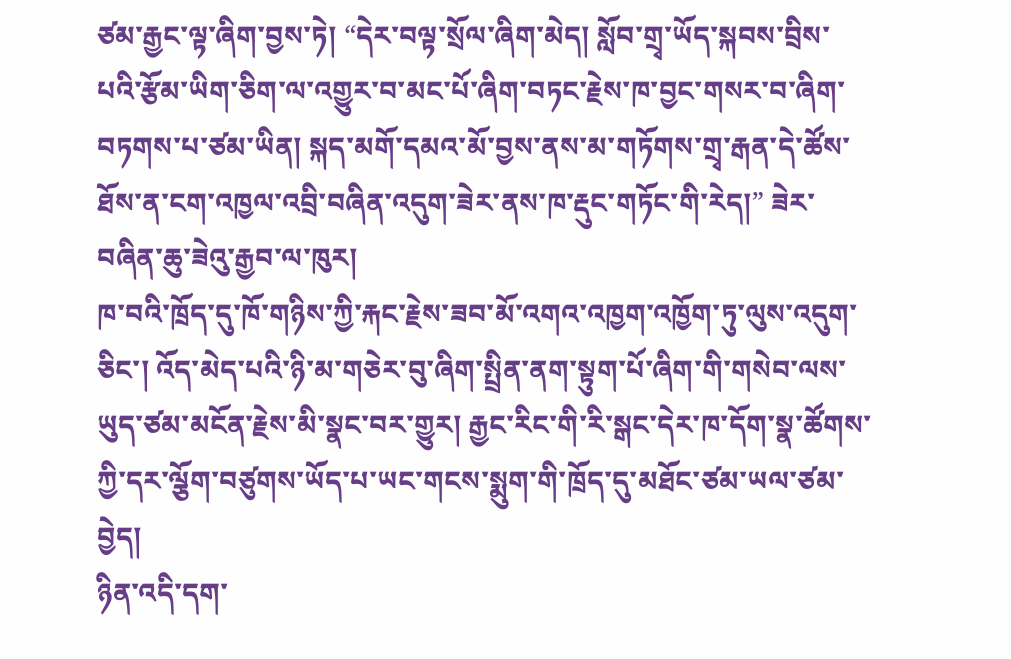ཙམ་རྒྱང་ལྟ་ཞིག་བྱས་ཏེ། “དེར་བལྟ་སྲོལ་ཞིག་མེད། སློབ་གྲྭ་ཡོད་སྐབས་བྲིས་པའི་རྩོམ་ཡིག་ཅིག་ལ་འགྱུར་བ་མང་པོ་ཞིག་བཏང་རྗེས་ཁ་བྱང་གསར་བ་ཞིག་བཏགས་པ་ཙམ་ཡིན། སྐད་མགོ་དམའ་མོ་བྱས་ནས་མ་གཏོགས་གྲྭ་རྒན་དེ་ཚོས་ཐོས་ན་ངག་འཁྱལ་འབྲི་བཞིན་འདུག་ཟེར་ནས་ཁ་རྡུང་གཏོང་གི་རེད།” ཟེར་བཞིན་ཆུ་ཟེའུ་རྒྱབ་ལ་ཁུར།
ཁ་བའི་ཁྲོད་དུ་ཁོ་གཉིས་ཀྱི་རྐང་རྗེས་ཟབ་མོ་འགའ་འཁྱག་འཁྱོག་ཏུ་ལུས་འདུག་ཅིང་། འོད་མེད་པའི་ཉི་མ་གཅེར་བུ་ཞིག་སྤྲིན་ནག་སྟུག་པོ་ཞིག་གི་གསེབ་ལས་ཡུད་ཙམ་མངོན་རྗེས་མི་སྣང་བར་གྱུར། རྒྱང་རིང་གི་རི་སྒང་དེར་ཁ་དོག་སྣ་ཚོགས་ཀྱི་དར་ལྕོག་བཙུགས་ཡོད་པ་ཡང་གངས་སྨུག་གི་ཁྲོད་དུ་མཐོང་ཙམ་ཡལ་ཙམ་བྱེད།
ཉིན་འདི་དག་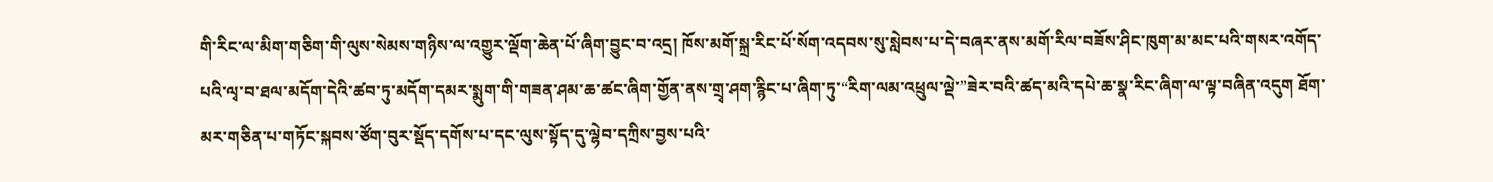གི་རིང་ལ་མིག་གཅིག་གི་ལུས་སེམས་གཉིས་ལ་འགྱུར་ལྡོག་ཆེན་པོ་ཞིག་བྱུང་བ་འདྲ། ཁོས་མགོ་སྐྲ་རིང་པོ་སོག་འདབས་སུ་སླེབས་པ་དེ་བཞར་ནས་མགོ་རིལ་བཟོས་ཤིང་ཁུག་མ་མང་པའི་གསར་འགོད་པའི་ལྭ་བ་ཐལ་མདོག་དེའི་ཚབ་ཏུ་མདོག་དམར་སྨུག་གི་གཟན་ཤམ་ཆ་ཚང་ཞིག་གྱོན་ནས་གྲྭ་ཤག་རྙིང་པ་ཞིག་ཏུ་“རིག་ལམ་འཕྲུལ་ལྡེ་”ཟེར་བའི་ཚད་མའི་དཔེ་ཆ་སྣ་རིང་ཞིག་ལ་ལྟ་བཞིན་འདུག ཐོག་མར་གཅིན་པ་གཏོང་སྐབས་ཙོག་བུར་སྡོད་དགོས་པ་དང་ལུས་སྟོད་དུ་ལྷེབ་དཀྲིས་བྱས་པའི་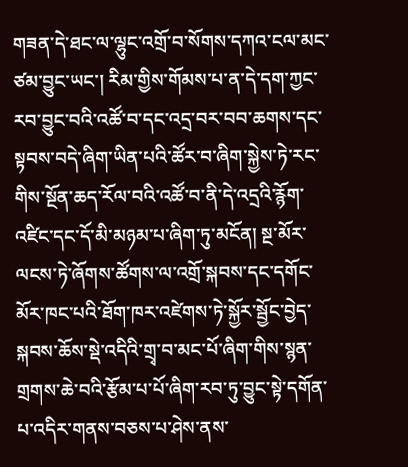གཟན་དེ་ཐང་ལ་ལྷུང་འགྲོ་བ་སོགས་དཀའ་ངལ་མང་ཙམ་བྱུང་ཡང་། རིམ་གྱིས་གོམས་པ་ན་དེ་དག་ཀྱང་རབ་བྱུང་བའི་འཚོ་བ་དང་འདྲ་བར་བབ་ཆགས་དང་སྟབས་བདེ་ཞིག་ཡིན་པའི་ཚོར་བ་ཞིག་སྐྱེས་ཏེ་རང་གིས་སྔོན་ཆད་རོལ་བའི་འཚོ་བ་ནི་དེ་འདྲའི་རྙོག་འཛིང་དང་དོ་མི་མཉམ་པ་ཞིག་ཏུ་མངོན། སྔ་མོར་ལངས་ཏེ་ཞོགས་ཚོགས་ལ་འགྲོ་སྐབས་དང་དགོང་མོར་ཁང་པའི་ཐོག་ཁར་འཛེགས་ཏེ་སྐྱོར་སྦྱོང་བྱེད་སྐབས་ཆོས་སྡེ་འདིའི་གྲྭ་བ་མང་པོ་ཞིག་གིས་སྙན་གྲགས་ཆེ་བའི་རྩོམ་པ་པོ་ཞིག་རབ་ཏུ་བྱུང་སྟེ་དགོན་པ་འདིར་གནས་བཅས་པ་ཤེས་ནས་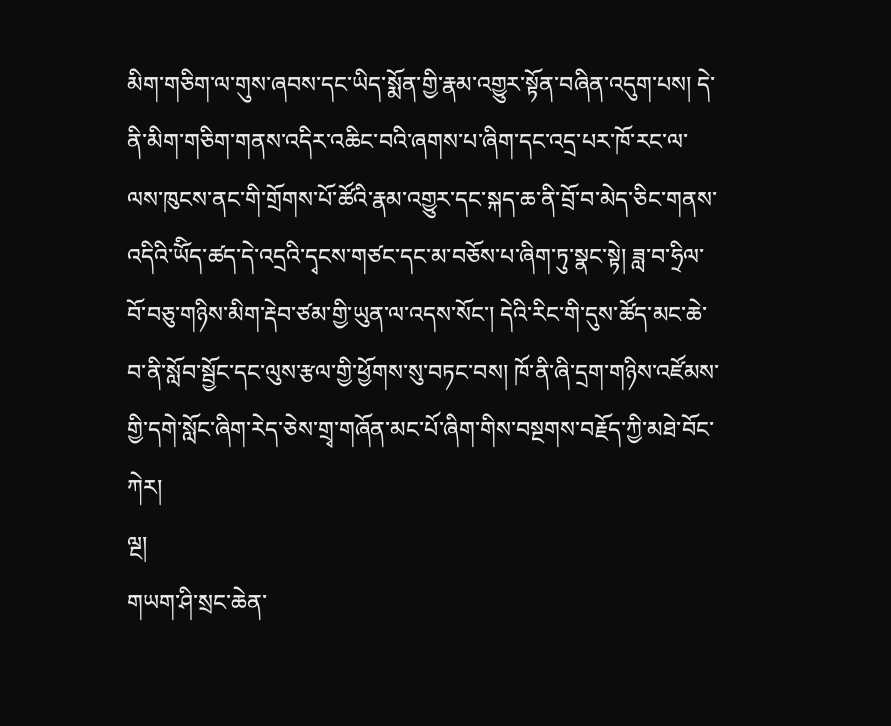མིག་གཅིག་ལ་གུས་ཞབས་དང་ཡིད་སྨོན་གྱི་རྣམ་འགྱུར་སྟོན་བཞིན་འདུག་པས། དེ་ནི་མིག་གཅིག་གནས་འདིར་འཆིང་བའི་ཞགས་པ་ཞིག་དང་འདྲ་པར་ཁོ་རང་ལ་ལས་ཁུངས་ནང་གི་གྲོགས་པོ་ཚོའི་རྣམ་འགྱུར་དང་སྐད་ཆ་ནི་བྲོ་བ་མེད་ཅིང་གནས་འདིའི་ཡོིད་ཚད་དེ་འདྲའི་དྭངས་གཙང་དང་མ་བཅོས་པ་ཞིག་ཏུ་སྣང་སྟེ། ཟླ་བ་ཧྲིལ་བོ་བཅུ་གཉིས་མིག་རྡེབ་ཙམ་གྱི་ཡུན་ལ་འདས་སོང་། དེའི་རིང་གི་དུས་ཚོད་མང་ཆེ་བ་ནི་སློབ་སྦྱོང་དང་ལུས་རྩལ་གྱི་ཕྱོགས་སུ་བཏང་བས། ཁོ་ནི་ཞི་དྲག་གཉིས་འཛོམས་གྱི་དགེ་སློང་ཞིག་རེད་ཅེས་གྲྭ་གཞོན་མང་པོ་ཞིག་གིས་བསྔགས་བརྗོད་ཀྱི་མཐེ་བོང་ཀེར།
ལྔ།
གཡག་ཤི་སྲང་ཆེན་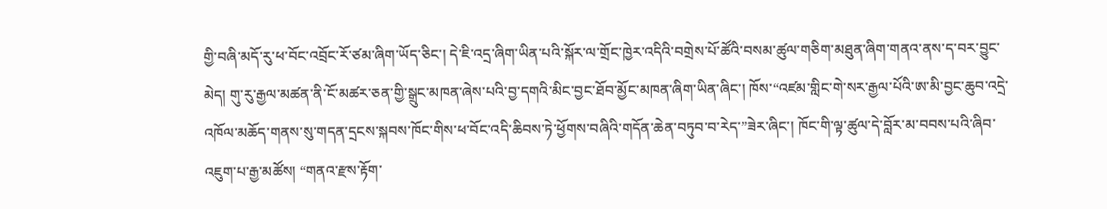གྱི་བཞི་མདོ་རུ་ཕ་བོང་འབྲོང་རོ་ཙམ་ཞིག་ཡོད་ཅིང་། དེ་ཇི་འདྲ་ཞིག་ཡིན་པའི་སྐོར་ལ་གྲོང་ཁྱེར་འདིའི་བགྲེས་པོ་ཚོའི་བསམ་ཚུལ་གཅིག་མཐུན་ཞིག་གནའ་ནས་ད་བར་བྱུང་མེད། གུ་རུ་རྒྱལ་མཚན་ནི་ངོ་མཚར་ཅན་གྱི་སྒྲུང་མཁན་ཞེས་པའི་བྱ་དགའི་མིང་བྱང་ཐོབ་མྱོང་མཁན་ཞིག་ཡིན་ཞིང་། ཁོས་“འཛམ་གླིང་གེ་སར་རྒྱལ་པོའི་ཨ་མི་བྱང་ཆུབ་འདྲེ་འཁོལ་མཆོད་གནས་སུ་གདན་དྲངས་སྐབས་ཁོང་གིས་ཕ་བོང་འདི་ཆིབས་ཏེ་ཕྱོགས་བཞིའི་གདོན་ཆེན་བཏུབ་བ་རེད་”ཟེར་ཞིང་། ཁོང་གི་ལྟ་ཚུལ་དེ་བློར་མ་བབས་པའི་ཞིབ་འཇུག་པ་རྒྱ་མཚོས། “གནའ་རྫས་རྟོག་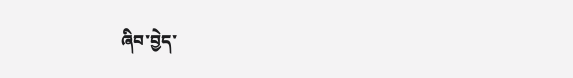ཞིབ་བྱེད་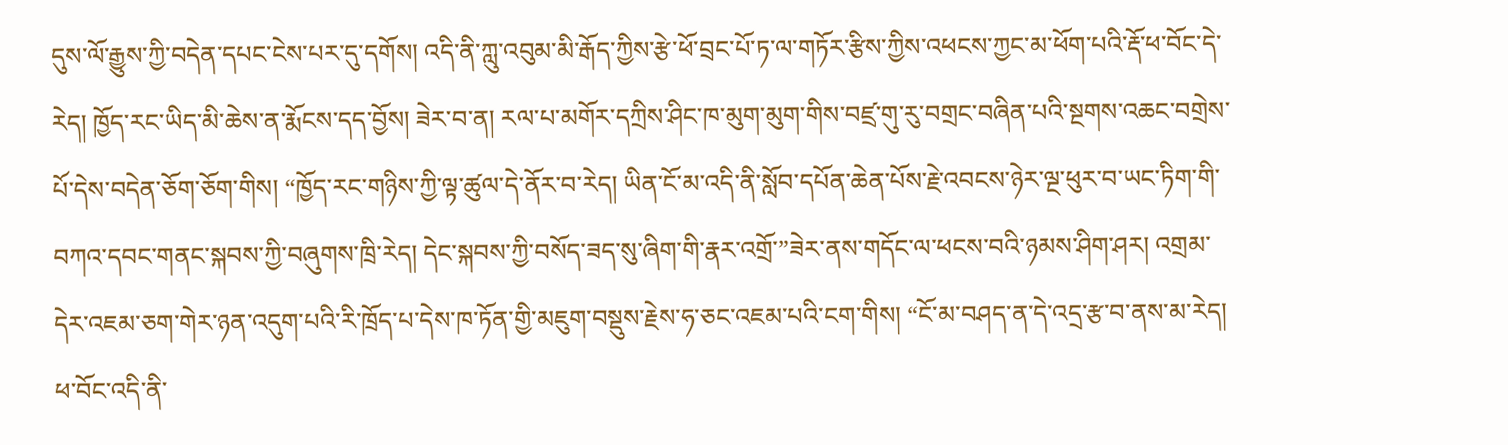དུས་ལོ་རྒྱུས་ཀྱི་བདེན་དཔང་ངེས་པར་དུ་དགོས། འདི་ནི་ཀླུ་འབུམ་མི་རྒོད་ཀྱིས་རྩེ་ཕོ་བྲང་པོ་ཏ་ལ་གཏོར་རྩིས་ཀྱིས་འཕངས་ཀྱང་མ་ཕོག་པའི་རྡོ་ཕ་བོང་དེ་རེད། ཁྱོད་རང་ཡིད་མི་ཆེས་ན་རྨོངས་དད་བྱོས། ཟེར་བ་ན། རལ་པ་མགོར་དཀྲིས་ཤིང་ཁ་མུག་མུག་གིས་བཛྲ་གུ་རུ་བགྲང་བཞིན་པའི་སྔགས་འཆང་བགྲེས་པོ་དེས་བདེན་ཅོག་ཅོག་གིས། “ཁྱོད་རང་གཉིས་ཀྱི་ལྟ་ཚུལ་དེ་ནོར་བ་རེད། ཡིན་ངོ་མ་འདི་ནི་སློབ་དཔོན་ཆེན་པོས་རྗེ་འབངས་ཉེར་ལྔ་ཕུར་བ་ཡང་ཏིག་གི་བཀའ་དབང་གནང་སྐབས་ཀྱི་བཞུགས་ཁྲི་རེད། དེང་སྐབས་ཀྱི་བསོད་ཟད་སུ་ཞིག་གི་རྣར་འགྲོ་”ཟེར་ནས་གདོང་ལ་ཕངས་བའི་ཉམས་ཤིག་ཤར། འགྲམ་དེར་འཇམ་ཅག་གེར་ཉན་འདུག་པའི་རི་ཁྲོད་པ་དེས་ཁ་ཏོན་གྱི་མཇུག་བསྡུས་རྗེས་ཧ་ཅང་འཇམ་པའི་ངག་གིས། “ངོ་མ་བཤད་ན་དེ་འདྲ་རྩ་བ་ནས་མ་རེད། ཕ་བོང་འདི་ནི་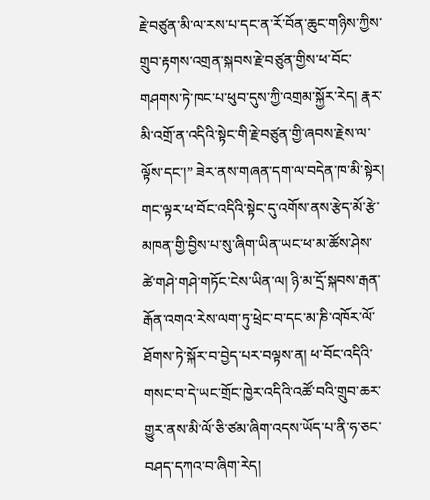རྗེ་བཙུན་མི་ལ་རས་པ་དང་ན་རོ་བོན་ཆུང་གཉིས་ཀྱིས་གྲུབ་རྟགས་འགྲན་སྐབས་རྗེ་བཙུན་གྱིས་ཕ་བོང་གཤགས་ཏེ་ཁང་པ་ཕུབ་དུས་ཀྱི་འགྲམ་སྐྱོར་རེད། རྣར་མི་འགྲོ་ན་འདིའི་སྟེང་གི་རྗེ་བཙུན་གྱི་ཞབས་རྗེས་ལ་ལྟོས་དང་།” ཟེར་ནས་གཞན་དག་ལ་བདེན་ཁ་མི་སྟེར། གང་ལྟར་ཕ་བོང་འདིའི་སྟེང་དུ་འགོས་ནས་རྩེད་མོ་རྩེ་མཁན་གྱི་བྱིས་པ་སུ་ཞིག་ཡིན་ཡང་ཕ་མ་ཚོས་ཤེས་ཚེ་གཤེ་གཤེ་གཏོང་ངེས་ཡིན་ལ། ཉི་མ་དྲོ་སྐབས་རྒན་རྒོན་འགའ་རེས་ལག་ཏུ་ཕྲེང་བ་དང་མ་ཎི་འཁོར་ལོ་ཐོགས་ཏེ་སྐོར་བ་བྱེད་པར་བལྟས་ན། ཕ་བོང་འདིའི་གསང་བ་དེ་ཡང་གྲོང་ཁྱེར་འདིའི་འཚོ་བའི་གྲུབ་ཆར་གྱུར་ནས་མི་ལོ་ཅི་ཙམ་ཞིག་འདས་ཡོད་པ་ནི་ཧ་ཅང་བཤད་དཀའ་བ་ཞིག་རེད།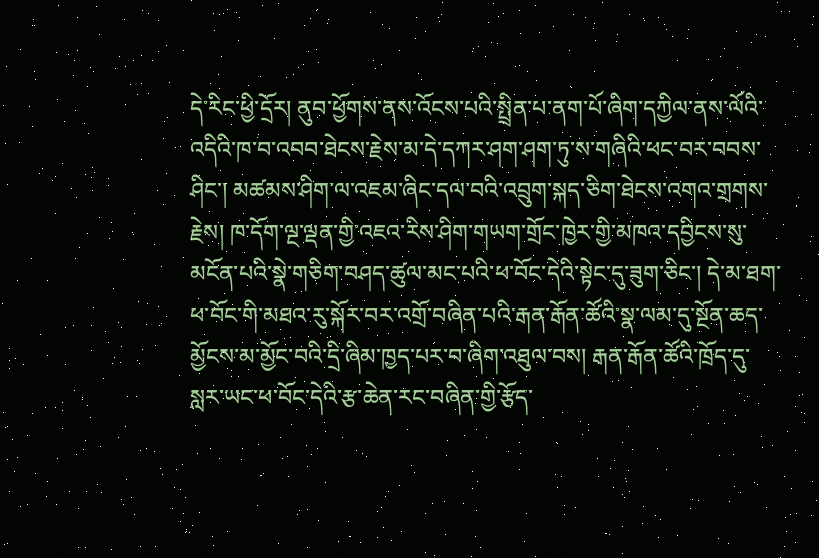དེ་རིང་ཕྱི་དྲོར། ནུབ་ཕྱོགས་ནས་འོངས་པའི་སྤྲིན་པ་ནག་པོ་ཞིག་དཀྱིལ་ནས་ལོའི་འདིའི་ཁ་བ་འབབ་ཐེངས་རྗེས་མ་དེ་དཀར་ཤག་ཤག་ཏུ་ས་གཞིའི་ཕང་བར་བབས་ཤིང་། མཚམས་ཤིག་ལ་འཇམ་ཞིང་དལ་བའི་འབྲུག་སྐད་ཅིག་ཐེངས་འགའ་གྲགས་རྗེས། ཁ་དོག་ལྔ་ལྡན་གྱི་འཇའ་རིས་ཤིག་གཡག་གྲོང་ཁྱེར་གྱི་མཁའ་དབྱིངས་སུ་མངོན་པའི་སྣེ་གཅིག་བཤད་ཚུལ་མང་པའི་ཕ་བོང་དེའི་སྟེང་དུ་ཟུག་ཅིང་། དེ་མ་ཐག་ཕ་བོང་གི་མཐའ་རུ་སྐོར་བར་འགྲོ་བཞིན་པའི་རྒན་རྒོན་ཚོའི་སྣ་ལམ་དུ་སྔོན་ཆད་མྱོངས་མ་མྱོང་བའི་དྲི་ཞིམ་ཁྱད་པར་བ་ཞིག་འཐུལ་བས། རྒན་རྒོན་ཚོའི་ཁྲོད་དུ་སླར་ཡང་ཕ་བོང་དེའི་རྩ་ཆེན་རང་བཞིན་གྱི་རྩོད་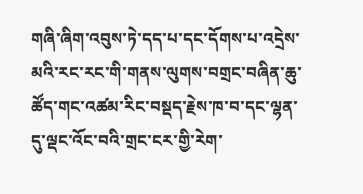གཞི་ཞིག་འབུས་ཏེ་དད་པ་དང་དོགས་པ་འདྲེས་མའི་རང་རང་གི་གནས་ལུགས་བགྲང་བཞིན་ཆུ་ཚོད་གང་འཚམ་རིང་བསྡད་རྗེས་ཁ་བ་དང་ལྷན་དུ་ལྡང་འོང་བའི་གྲང་ངར་གྱི་རེག་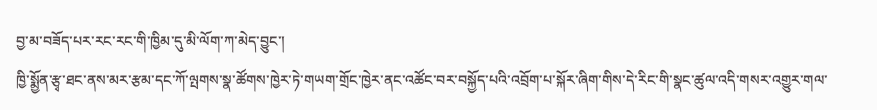བྱ་མ་བཟོད་པར་རང་རང་གི་ཁྱིམ་དུ་མི་ལོག་ཀ་མེད་བྱུང་།
ཁྱི་སྨྱོན་རྩྭ་ཐང་ནས་མར་རྩམ་དང་ཀོ་ལྤགས་སྣ་ཚོགས་ཁྱེར་ཏེ་གཡག་གྲོང་ཁྱེར་ནང་འཚོང་བར་བསྐྱོད་པའི་འབྲོག་པ་སྐོར་ཞིག་གིས་དེ་རིང་གི་སྣང་ཚུལ་འདི་གསར་འགྱུར་གལ་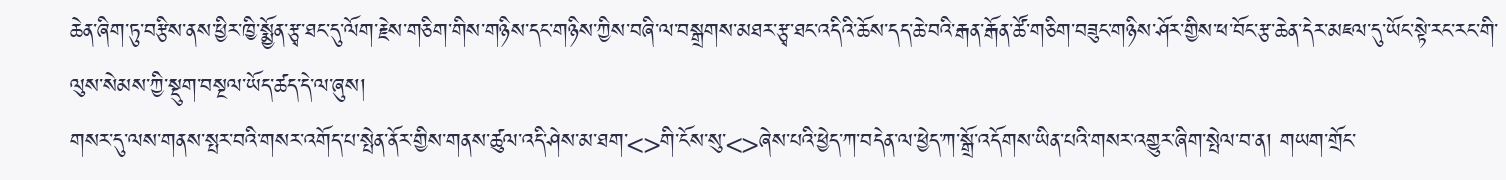ཆེན་ཞིག་ཏུ་བརྩིས་ནས་ཕྱིར་ཁྱི་སྨྱོན་རྩྭ་ཐང་དུ་ལོག་རྗེས་གཅིག་གིས་གཉིས་དང་གཉིས་ཀྱིས་བཞི་ལ་བསྒྲགས་མཐར་རྩྭ་ཐང་འདིའི་ཆོས་དད་ཆེ་བའི་རྒན་རྒོན་ཚོ་གཅིག་བཟུང་གཉིས་ཤོར་གྱིས་ཕ་བོང་རྩ་ཆེན་དེར་མཇལ་དུ་ཡོང་སྟེ་རང་རང་གི་ལུས་སེམས་ཀྱི་སྡུག་བསྔལ་ཡོད་ཚད་དེ་ལ་ཞུས།
གསར་དུ་ལས་གནས་སྤར་བའི་གསར་འགོད་པ་སྤེན་ནོར་གྱིས་གནས་ཚུལ་འདི་ཤེས་མ་ཐག་<>གི་ངོས་སུ་<>ཞེས་པའི་ཕྱེད་ཀ་བདེན་ལ་ཕྱེད་ཀ་སྒྲོ་འདོགས་ཡིན་པའི་གསར་འགྱུར་ཞིག་སྤེལ་བ་ན། གཡག་གྲོང་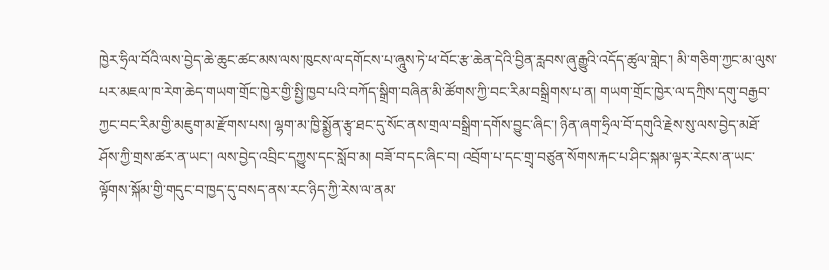ཁྱེར་ཧྲིལ་བོའི་ལས་བྱེད་ཆེ་ཆུང་ཚང་མས་ལས་ཁུངས་ལ་དགོངས་པ་ཞཱུས་ཏེ་ཕ་བོང་རྩ་ཆེན་དེའི་བྱིན་རླབས་ཞུ་རྒྱུའི་འདོད་ཚུལ་གླེང་། མི་གཅིག་ཀྱང་མ་ལུས་པར་མཇལ་ཁ་རེག་ཆེད་གཡག་གྲོང་ཁྱེར་གྱི་སྤྱི་ཁྱབ་པའི་བཀོད་སྒྲིག་བཞིན་མི་ཚོགས་ཀྱི་བང་རིམ་བསྒྲིགས་པ་ན། གཡག་གྲོང་ཁྱེར་ལ་དཀྲིས་དགུ་བརྒྱབ་ཀྱང་བང་རིམ་གྱི་མཇུག་མ་རྫོགས་པས། ལྷག་མ་ཁྱི་སྨྱོན་རྩྭ་ཐང་དུ་སོང་ནས་གྲལ་བསྒྲིག་དགོས་བྱུང་ཞིང་། ཉིན་ཞག་ཧྲིལ་བོ་དགུའི་རྗེས་སུ་ལས་བྱེད་མཐོ་ཤོས་ཀྱི་གྲས་ཚར་ན་ཡང་། ལས་བྱེད་འབྲིང་དཀྱུས་དང་སློབ་མ། བཟོ་བ་དང་ཞིང་བ། འབྲོག་པ་དང་གྲྭ་བཙུན་སོགས་རྐང་པ་ཤིང་སྐམ་ལྟར་རེངས་ན་ཡང་ལྟོགས་སྐོམ་གྱི་གདུང་བ་ཁྱད་དུ་བསད་ནས་རང་ཉིད་ཀྱི་རེས་ལ་ནམ་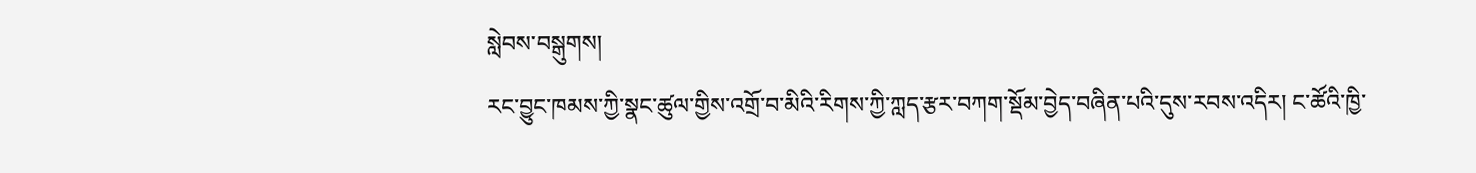སླེབས་བསྒུགས།
རང་བྱུང་ཁམས་ཀྱི་སྣང་ཚུལ་གྱིས་འགྲོ་བ་མིའི་རིགས་ཀྱི་ཀླད་རྩར་བཀག་སྡོམ་བྱེད་བཞིན་པའི་དུས་རབས་འདིར། ང་ཚོའི་ཁྱི་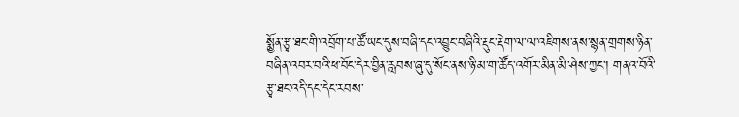སྨྱོན་རྩྭ་ཐང་གི་འབྲོག་པ་ཚོ་ཡང་དུས་བཞི་དང་འབྱུང་བཞིའི་རྡུང་རྡེག་ལ་ལ་འཇིགས་ནས་སྙན་གྲགས་ཉིན་བཞིན་འབར་བའི་ཕ་བོང་དེར་བྱིན་རླབས་ཞུ་དུ་སོང་ནས་ཉི་མ་ག་ཚོད་འགོར་མིན་མི་ཤེས་ཀྱང་། གནའ་བོའི་རྩྭ་ཐང་འདི་དང་དེང་རབས་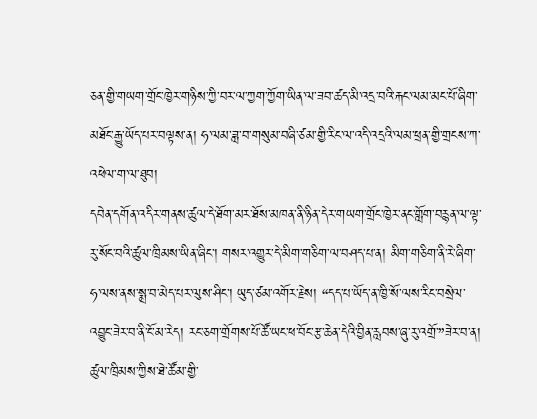ཅན་གྱི་གཡག་གྲོང་ཁྱེར་གཉིས་ཀྱི་བར་ལ་ཀྱག་ཀྱོག་ཡིན་ལ་ཟབ་ཚད་མི་འདྲ་བའི་རྐང་ལམ་མང་པོ་ཞིག་མཐོང་རྒྱུ་ཡོད་པར་བལྟས་ན། ཧ་ལམ་ཟླ་བ་གསུམ་བཞི་ཙམ་གྱི་རིང་ལ་འདི་འདྲའི་ལམ་ཕྲན་གྱི་གྲངས་ཀ་འཕེལ་ག་ལ་ཐུབ།
དབེན་དགོན་འདིར་གནས་ཚུལ་དེ་ཐོག་མར་ཐོས་མཁན་ནི་ཉིན་དེར་གཡག་གྲོང་ཁྱེར་ནང་གློག་བརྙན་ལ་ལྟ་རུ་སོང་བའི་ཚུལ་ཁྲིམས་ཡིན་ཞིང་། གསར་འགྱུར་དེ་མིག་གཅིག་ལ་བཤད་པ་ན། མིག་གཅིག་ནི་རེ་ཞིག་ཧ་ལས་ནས་སྨྲ་བ་མེད་པར་ལུས་ཤིང་། ཡུད་ཙམ་འགོར་རྗེས། “དད་པ་ཡོད་ན་ཁྱི་སོ་ལས་རིང་བསྲེལ་འབྱུང་ཟེར་བ་ནི་ངོ་མ་རེད། རང་ཅག་གྲོགས་པོ་ཚོ་ཡང་ཕ་བོང་རྩ་ཆེན་དེའི་བྱིན་རླབས་ཞུ་རུ་འགྲོ་”ཟེར་བ་ན། ཚུལ་ཁྲིམས་ཀྱིས་ཐེ་ཚོམ་གྱི་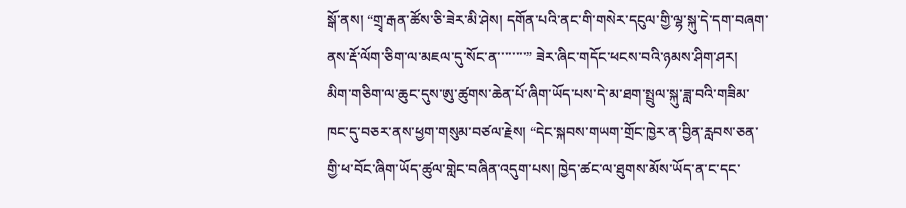སྒོ་ནས། “གྲྭ་རྒན་ཚོས་ཅི་ཟེར་མི་ཤེས། དགོན་པའི་ནང་གི་གསེར་དངུལ་གྱི་ལྷ་སྐུ་དེ་དག་བཞག་ནས་རྡོ་ལོག་ཅིག་ལ་མཇལ་དུ་སོང་ན་་་་་་་་” ཟེར་ཞིང་གདོང་ཕངས་བའི་ཉམས་ཤིག་ཤར།
མིག་གཅིག་ལ་ཆུང་དུས་ཨུ་ཚུགས་ཆེན་པོ་ཞིག་ཡོད་པས་དེ་མ་ཐག་སྤྲུལ་སྐུ་ཟླ་བའི་གཟིམ་ཁང་དུ་བཅར་ནས་ཕྱག་གསུམ་བཙལ་རྗེས། “དེང་སྐབས་གཡག་གྲོང་ཁྱེར་ན་བྱིན་རླབས་ཅན་གྱི་ཕ་བོང་ཞིག་ཡོད་ཚུལ་གླེང་བཞིན་འདུག་པས། ཁྱེད་ཚང་ལ་ཐུགས་མོས་ཡོད་ན་ང་དང་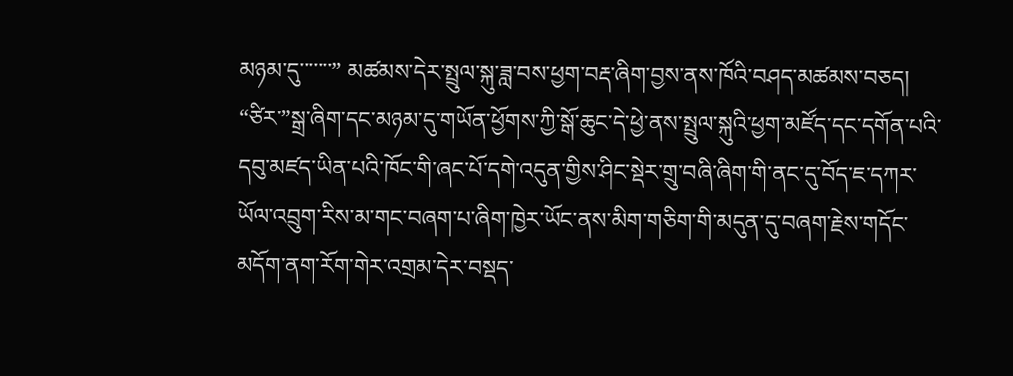མཉམ་དུ་་་་་་་” མཚམས་དེར་སྤྲུལ་སྐུ་ཟླ་བས་ཕྱག་བརྡ་ཞིག་བྱས་ནས་ཁོའི་བཤད་མཚམས་བཅད། “ཙིར་”སྒྲ་ཞིག་དང་མཉམ་དུ་གཡོན་ཕྱོགས་ཀྱི་སྒོ་ཆུང་དེ་ཕྱེ་ནས་སྤྲུལ་སྐུའི་ཕྱག་མཛོད་དང་དགོན་པའི་དབུ་མཛད་ཡིན་པའི་ཁོང་གི་ཞང་པོ་དགེ་འདུན་གྱིས་ཤིང་སྡེར་གྲུ་བཞི་ཞིག་གི་ནང་དུ་བོད་ཇ་དཀར་ཡོལ་འབྲུག་རིས་མ་གང་བཞག་པ་ཞིག་ཁྱེར་ཡོང་ནས་མིག་གཅིག་གི་མདུན་དུ་བཞག་རྗེས་གདོང་མདོག་ནག་རོག་གེར་འགྲམ་དེར་བསྡད་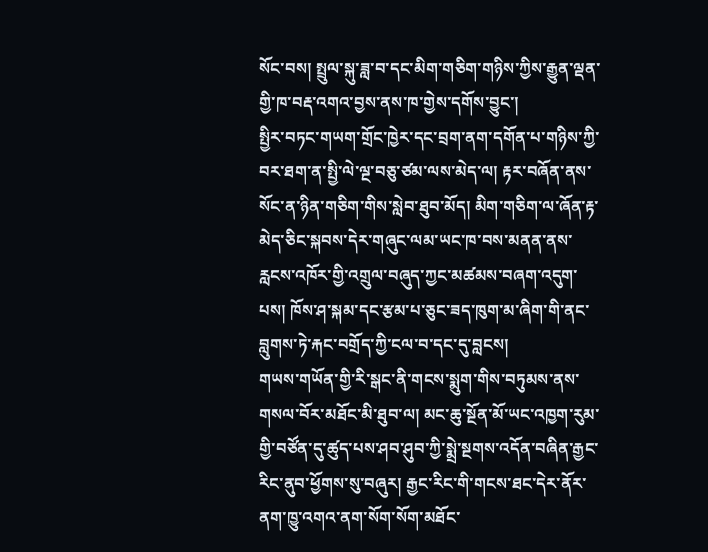སོང་བས། སྤྲུལ་སྐུ་ཟླ་བ་དང་མིག་གཅིག་གཉིས་ཀྱིས་རྒྱུན་ལྡན་གྱི་ཁ་བརྡ་འགའ་བྱས་ནས་ཁ་གྱེས་དགོས་བྱུང་།
སྤྱིར་བཏང་གཡག་གྲོང་ཁྱེར་དང་བྲག་ནག་དགོན་པ་གཉིས་ཀྱི་བར་ཐག་ན་སྤྱི་ལེ་ལྔ་བཅུ་ཙམ་ལས་མེད་ལ། རྟར་བཞོན་ནས་སོང་ན་ཉིན་གཅིག་གིས་སླེབ་ཐུབ་མོད། མིག་གཅིག་ལ་ཞོན་རྟ་མེད་ཅིང་སྐབས་དེར་གཞུང་ལམ་ཡང་ཁ་བས་མནན་ནས་རླངས་འཁོར་གྱི་འགྲུལ་བཞུད་ཀྱང་མཚམས་བཞག་འདུག་པས། ཁོས་ཤ་སྐམ་དང་རྩམ་པ་ཅུང་ཟད་ཁུག་མ་ཞིག་གི་ནང་བླུགས་ཏེ་རྐང་བགྲོད་ཀྱི་ངལ་བ་དང་དུ་བླངས།
གཡས་གཡོན་གྱི་རི་སྒང་ནི་གངས་སྨུག་གིས་བཏུམས་ནས་གསལ་བོར་མཐོང་མི་ཐུབ་ལ། མང་ཆུ་སྔོན་མོ་ཡང་འཁྱག་རུམ་གྱི་བཙོན་དུ་ཚུད་པས་ཤབ་ཤུབ་ཀྱི་སྨྲེ་སྔགས་འདོན་བཞིན་རྒྱང་རིང་ནུབ་ཕྱོགས་སུ་བཞུར། རྒྱང་རིང་གི་གངས་ཐང་དེར་ནོར་ནག་ཁྱུ་འགའ་ནག་སོག་སོག་མཐོང་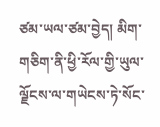ཙམ་ཡལ་ཙམ་བྱེད། མིག་གཅིག་ནི་ཕྱི་རོལ་གྱི་ཡུལ་ལྗོངས་ལ་གཡེངས་ཏེ་སོང་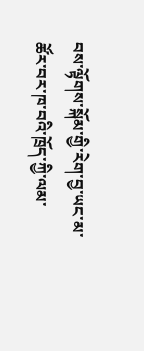བས་ལྟོགས་སྐོམ་གྱི་རེག་བྱ་ཡང་མ་ཚོར་བར་ཁ་བའི་ཁྲོད་ཀྱི་ལམ་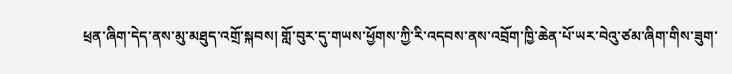ཕྲན་ཞིག་དེད་ནས་མུ་མཐུད་འགྲོ་སྐབས། གློ་བུར་དུ་གཡས་ཕྱོགས་ཀྱི་རི་འདབས་ནས་འབྲོག་ཁྱི་ཆེན་པོ་ཡར་བེའུ་ཙམ་ཞིག་གིས་ཟུག་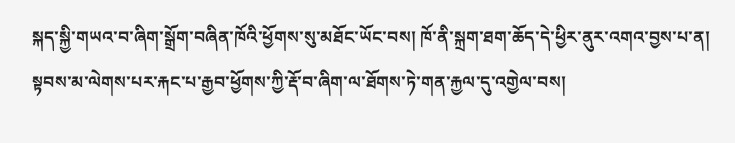སྐད་སྐྱི་གཡའ་བ་ཞིག་སྒྲོག་བཞིན་ཁོའི་ཕྱོགས་སུ་མཐོང་ཡོང་བས། ཁོ་ནི་སྐྲག་ཐག་ཆོད་དེ་ཕྱིར་ནུར་འགའ་བྱས་པ་ན། སྟབས་མ་ལེགས་པར་རྐང་པ་རྒྱབ་ཕྱོགས་ཀྱི་རྡོ་བ་ཞིག་ལ་ཐོགས་ཏེ་གན་རྐྱལ་དུ་འགྱེལ་བས།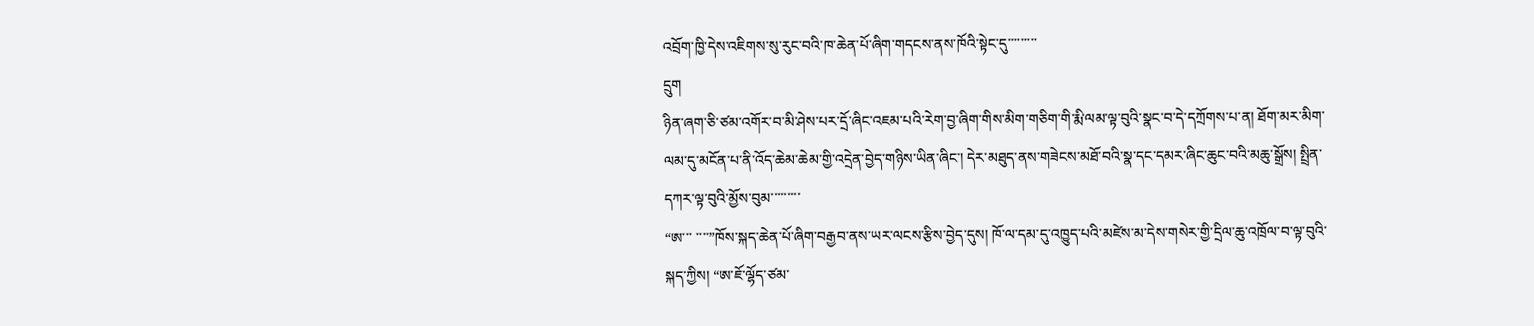འབྲོག་ཁྱི་དེས་འཇིགས་སུ་རུང་བའི་ཁ་ཆེན་པོ་ཞིག་གདངས་ནས་ཁོའི་སྟེང་དུ་་་་་་་་་
དྲུག
ཉིན་ཞག་ཅི་ཙམ་འགོར་བ་མི་ཤེས་པར་དྲོ་ཞིང་འཇམ་པའི་རེག་བྱ་ཞིག་གིས་མིག་གཅིག་གི་རྨི་ལམ་ལྟ་བུའི་སྣང་བ་དེ་དཀྲོགས་པ་ན། ཐོག་མར་མིག་ལམ་དུ་མངོན་པ་ནི་འོད་ཆེམ་ཆེམ་གྱི་འདྲེན་བྱེད་གཉིས་ཡིན་ཞིང་། དེར་མཐུད་ནས་གཟེངས་མཐོ་བའི་སྣ་དང་དམར་ཞིང་ཆུང་བའི་མཆུ་སྒྲོས། སྤྲིན་དཀར་ལྟ་བུའི་མྱོས་བུམ་་་་་་་་་
“ཨ་་་ ་་་་”ཁོས་སྐད་ཆེན་པོ་ཞིག་བརྒྱབ་ནས་ཡར་ལངས་རྩིས་བྱེད་དུས། ཁོ་ལ་དམ་དུ་འཁྱུད་པའི་མཛེས་མ་དེས་གསེར་གྱི་དྲིལ་ཆུ་འཁྲོལ་བ་ལྟ་བུའི་སྐད་ཀྱིས། “ཨ་ཇོ་ལྷོད་ཙམ་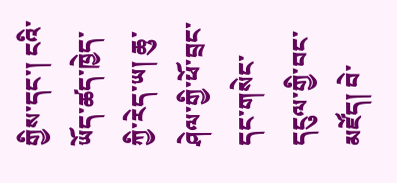གྱིས་དང་། ངའི་ཡོད་ཚད་ཁྱེད་ཀྱི་རེད་ཡ། ཆུ་ཤེལ་གྱི་ཕོ་བྲང་དང་གསེང་དངུལ་གྱི་བང་མཛོད། བེ་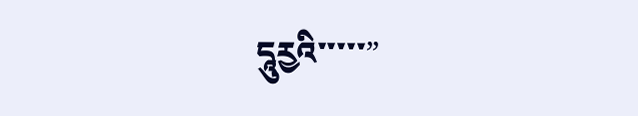དཱུརྱའི་་་་་”